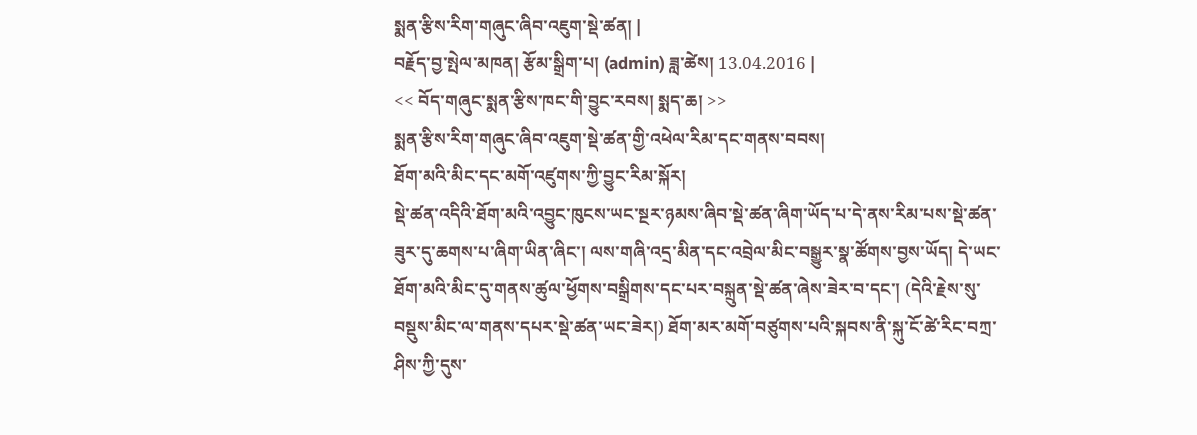སྨན་རྩིས་རིག་གཞུང་ཞིབ་འཇུག་སྡེ་ཚན། |
བརྗོད་བྱ་སྤེལ་མཁན། རྩོམ་སྒྲིག་པ། (admin) ཟླ་ཚེས། 13.04.2016 |
<< བོད་གཞུང་སྨན་རྩིས་ཁང་གི་བྱུང་རབས། སྨད་ཆ། >>
སྨན་རྩིས་རིག་གཞུང་ཞིབ་འཇུག་སྡེ་ཚན་གྱི་འཕེལ་རིམ་དང་གནས་བབས།
ཐོག་མའི་མིང་དང་མགོ་འཛུགས་ཀྱི་བྱུང་རིམ་སྐོར།
སྡེ་ཚན་འདིའི་ཐོག་མའི་འབྱུང་ཁུངས་ཡང་སྔར་ཉམས་ཞིབ་སྡེ་ཚན་ཞིག་ཡོད་པ་དེ་ནས་རིམ་པས་སྡེ་ཚན་ཟུར་དུ་ཆགས་པ་ཞིག་ཡིན་ཞིང་། ལས་གཞི་འདྲ་མིན་དང་འབྲེལ་མིང་བསྒྱུར་སྣ་ཚོགས་བྱས་ཡོད། དེ་ཡང་ཐོག་མའི་མིང་དུ་གནས་ཚུལ་ཕྱོགས་བསྒྲིགས་དང་པར་བསྐྲུན་སྡེ་ཚན་ཞེས་ཟེར་བ་དང་། (དེའི་རྗེས་སུ་བསྡུས་མིང་ལ་གནས་དཔར་སྡེ་ཚན་ཡང་ཟེར།) ཐོག་མར་མགོ་བཙུགས་པའི་སྐབས་ནི་སྐུ་ངོ་ཚེ་རིང་བཀྲ་ཤིས་ཀྱི་དུས་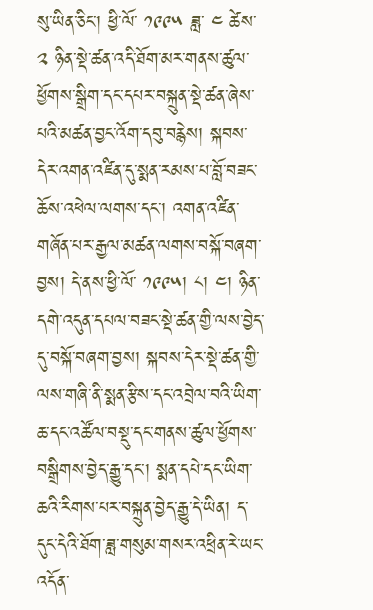སུ་ཡིན་ཅིང་། ཕྱི་ལོ་ ༡༩༩༥ ཟླ་ ༤ ཚེས་ ༢ ཉིན་སྡེ་ཚན་འདི་ཐོག་མར་གནས་ཚུལ་ཕྱོགས་སྒྲིག་དང་དཔར་བསྐྲུན་སྡེ་ཚན་ཞེས་པའི་མཚན་བྱང་འོག་དབུ་བརྙེས། སྐབས་དེར་འགན་འཛིན་དུ་སྨན་རམས་པ་བློ་བཟང་ཆོས་འཕེལ་ལགས་དང་། འགན་འཛིན་གཞོན་པར་རྒྱལ་མཚན་ལགས་བསྐོ་བཞག་བྱས། དེ་ནས་ཕྱི་ལོ་ ༡༩༩༥། ༨། ༤། ཉིན་དགེ་འདུན་དཔལ་བཟང་སྡེ་ཚན་གྱི་ལས་བྱེད་དུ་བསྐོ་བཞག་བྱས། སྐབས་དེར་སྡེ་ཚན་གྱི་ལས་གཞི་ནི་སྨན་རྩིས་དང་འབྲེལ་བའི་ཡིག་ཆ་དང་འཚོལ་བསྡུ་དང་གནས་ཚུལ་ཕྱོགས་བསྒྲིགས་བྱེད་རྒྱུ་དང་། སྨན་དཔེ་དང་ཡིག་ཆའི་རིགས་པར་བསྐྲུན་བྱེད་རྒྱུ་དེ་ཡིན། ད་དུང་དེའི་ཐོག་ཟླ་གསུམ་གསར་འཕྲིན་རེ་ཡང་འདོན་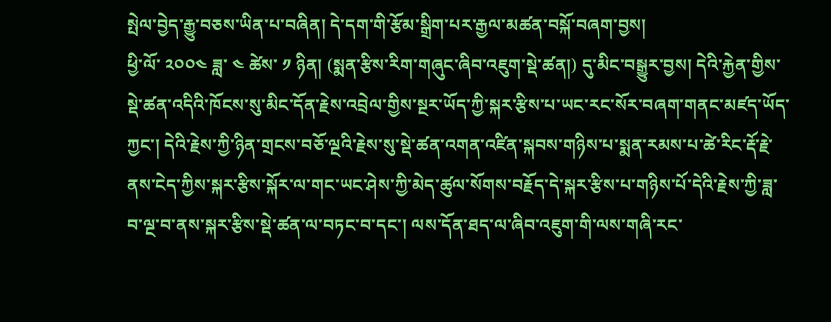སྤེལ་བྱེད་རྒྱུ་བཅས་ཡིན་པ་བཞིན། དེ་དག་གི་རྩོམ་སྒྲིག་པར་རྒྱལ་མཚན་བསྐོ་བཞག་བྱས།
ཕྱི་ལོ་ ༢༠༠༤ ཟླ་ ༤ ཚེས་ ༡ ཉིན། (སྨན་རྩིས་རིག་གཞུང་ཞིབ་འཇུག་སྡེ་ཚན།) དུ་མིང་བསྒྱུར་བྱས། དེའི་རྐྱེན་གྱིས་སྡེ་ཚན་འདིའི་ཁོངས་སུ་མིང་དོན་རྗེས་འབྲེལ་གྱིས་སྔར་ཡོད་ཀྱི་སྐར་རྩིས་པ་ཡང་རང་སོར་བཞག་གནང་མཛད་ཡོད་ཀྱང་། དེའི་རྗེས་ཀྱི་ཉིན་གྲངས་བཅོ་ལྔའི་རྗེས་སུ་སྡེ་ཚན་འགན་འཛིན་སྐབས་གཉིས་པ་སྨན་རམས་པ་ཚེ་རིང་རྡོ་རྗེ་ནས་ངེད་ཀྱིས་སྐར་རྩིས་སྐོར་ལ་གང་ཡང་ཤེས་ཀྱི་མེད་ཚུལ་སོགས་བརྗོད་དེ་སྐར་རྩིས་པ་གཉིས་པོ་དེའི་རྗེས་ཀྱི་ཟླ་བ་ལྔ་བ་ནས་སྐར་རྩིས་སྡེ་ཚན་ལ་བཏང་བ་དང་། ལས་དོན་ཐད་ལ་ཞིབ་འཇུག་གི་ལས་གཞི་རང་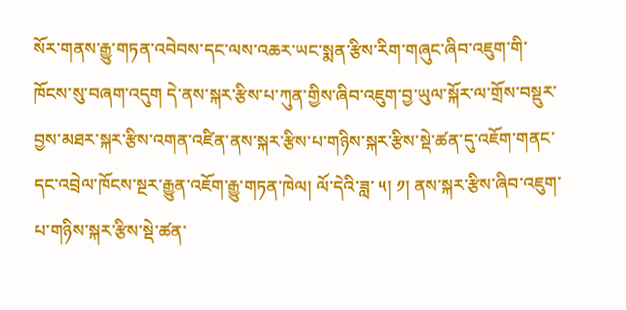སོར་གནས་རྒྱུ་གཏན་འབེབས་དང་ལས་འཆར་ཡང་སྨན་རྩིས་རིག་གཞུང་ཞིབ་འཇུག་གི་ཁོངས་སུ་བཞག་འདུག དེ་ནས་སྐར་རྩིས་པ་ཀུན་གྱིས་ཞིབ་འཇུག་བྱ་ཡུལ་སྐོར་ལ་གྲོས་བསྡུར་བྱས་མཐར་སྐར་རྩིས་འགན་འཛིན་ནས་སྐར་རྩིས་པ་གཉིས་སྐར་རྩིས་སྡེ་ཚན་དུ་འཇོག་གནང་དང་འབྲེལ་ཁོངས་སྔར་རྒྱུན་འཇོག་རྒྱུ་གཏན་ཁེལ། ལོ་དེའི་ཟླ་ ༥། ༡། ནས་སྐར་རྩིས་ཞིབ་འཇུག་པ་གཉིས་སྐར་རྩིས་སྡེ་ཚན་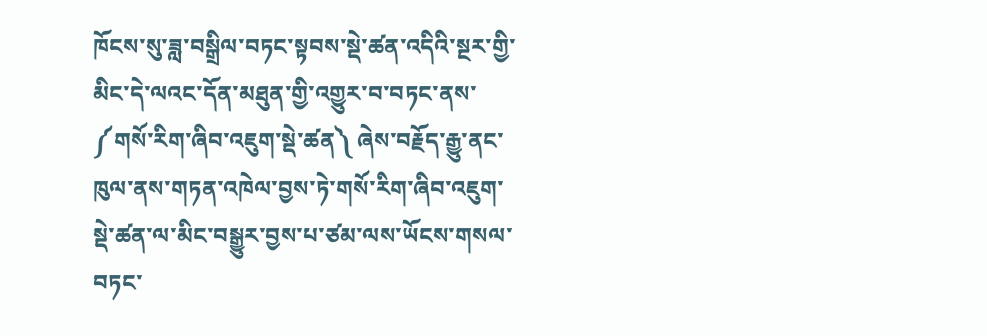ཁོངས་སུ་ཟླ་བསྒྲིལ་བཏང་སྟབས་སྡེ་ཚན་འདིའི་སྔར་གྱི་མིང་དེ་ལའང་དོན་མཐུན་གྱི་འགྱུར་བ་བཏང་ནས་ ༼གསོ་རིག་ཞིབ་འཇུག་སྡེ་ཚན༽ ཞེས་བརྗོད་རྒྱུ་ནང་ཁུལ་ནས་གཏན་འཁེལ་བྱས་ཏེ་གསོ་རིག་ཞིབ་འཇུག་སྡེ་ཚན་ལ་མིང་བསྒྱུར་བྱས་པ་ཙམ་ལས་ཡོངས་གསལ་བཏང་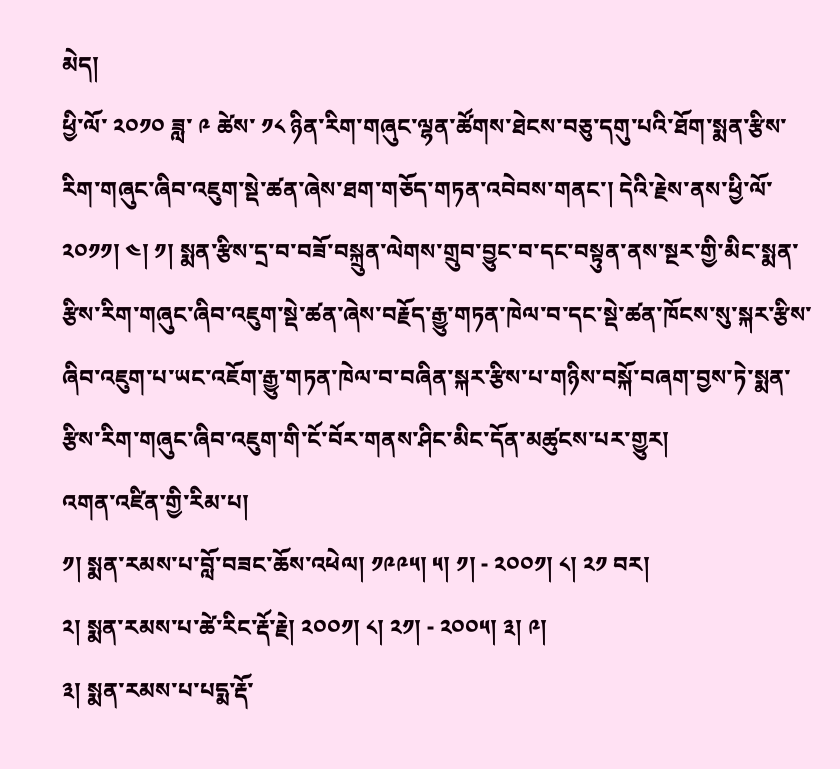མེད།
ཕྱི་ལོ་ ༢༠༡༠ ཟླ་ ༩ ཚེས་ ༡༨ ཉིན་རིག་གཞུང་ལྷན་ཚོགས་ཐེངས་བཅུ་དགུ་པའི་ཐོག་སྨན་རྩིས་རིག་གཞུང་ཞིབ་འཇུག་སྡེ་ཚན་ཞེས་ཐག་གཅོད་གཏན་འབེབས་གནང་། དེའི་རྗེས་ནས་ཕྱི་ལོ་ ༢༠༡༡། ༤། ༡། སྨན་རྩིས་དྲ་བ་བཟོ་བསྐྲུན་ལེགས་གྲུབ་བྱུང་བ་དང་བསྟུན་ནས་སྔར་གྱི་མིང་སྨན་རྩིས་རིག་གཞུང་ཞིབ་འཇུག་སྡེ་ཚན་ཞེས་བརྗོད་རྒྱུ་གཏན་ཁེལ་བ་དང་སྡེ་ཚན་ཁོངས་སུ་སྐར་རྩིས་ཞིབ་འཇུག་པ་ཡང་འཇོག་རྒྱུ་གཏན་ཁེལ་བ་བཞིན་སྐར་རྩིས་པ་གཉིས་བསྐོ་བཞག་བྱས་ཏེ་སྨན་རྩིས་རིག་གཞུང་ཞིབ་འཇུག་གི་ངོ་བོར་གནས་ཤིང་མིང་དོན་མཚུངས་པར་གྱུར།
འགན་འཛིན་གྱི་རིམ་པ།
༡། སྨན་རམས་པ་བློ་བཟང་ཆོས་འཕེལ། ༡༩༩༥། ༥། ༡། - ༢༠༠༡། ༨། ༢༡ བར།
༢། སྨན་རམས་པ་ཚེ་རིང་རྡོ་རྗེ། ༢༠༠༡། ༨། ༢༡། - ༢༠༠༥། ༣། ༩།
༣། སྨན་རམས་པ་པདྨ་རྡོ་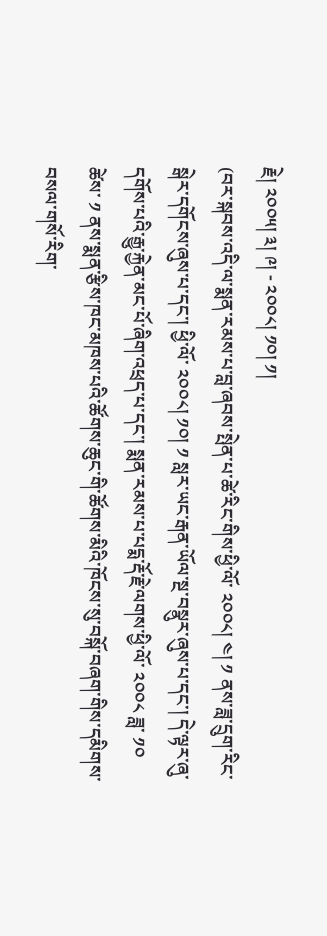རྗེ། ༢༠༠༥། ༣། ༩། - ༢༠༠༨། ༡༠། ༡།
(བར་སྐབས་འདི་ལ་སྨན་རམས་པ་བླ་ཞབས་སྤེན་པ་ཚེ་རིང་གིས་ཕྱི་ལོ་ ༢༠༠༨། ༤། ༡ ནས་ཟླ་དྲུག་རིང་སྒེར་དགོངས་ཞུས་པ་དང་། ཕྱི་ལོ་ ༢༠༠༨། ༡༠། ༡ སླར་ཡང་རྒན་ཡོལ་སྔ་བསྣུར་ཞུས་པ་དང་། དེ་ལྟར་ཞུ་དགོས་པའི་རྒྱུ་རྐྱེན་མང་པོ་ཞིག་འཕྲད་པ་དང་། སྨན་རམས་པ་པདྨ་རྡོ་རྗེ་ལགས་ཕྱི་ལོ་ ༢༠༠༨ ཟླ་ ༡༠ ཚེས་ ༡ ནས་སྨན་རྩིས་ཁང་མཁས་པའི་ཚོགས་ཆུང་གི་ཚོགས་མིའི་ཁོངས་སུ་བསྐོ་བཞག་གིས་དམིགས་བསལ་གསོ་རིག་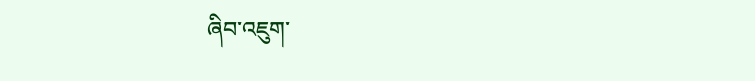ཞིབ་འཇུག་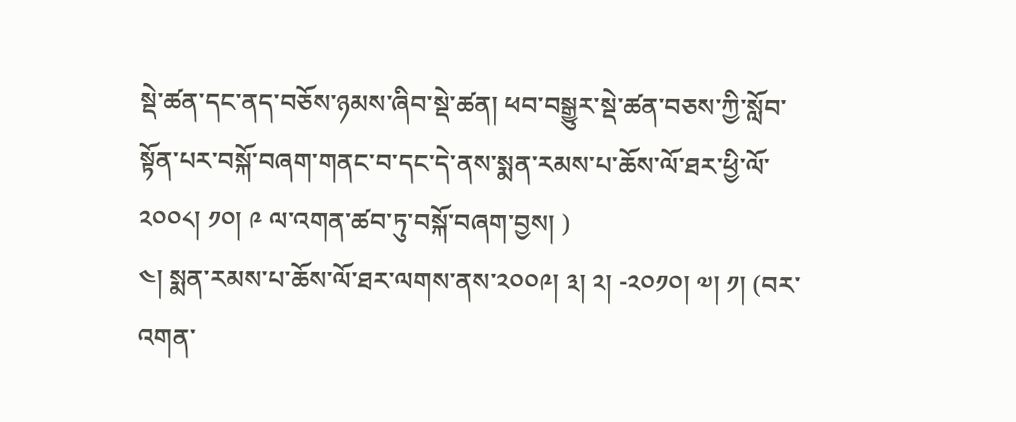སྡེ་ཚན་དང་ནད་བཅོས་ཉམས་ཞིབ་སྡེ་ཚན། ཕབ་བསྒྱུར་སྡེ་ཚན་བཅས་ཀྱི་སློབ་སྟོན་པར་བསྐོ་བཞག་གནང་བ་དང་དེ་ནས་སྨན་རམས་པ་ཆོས་ལོ་ཐར་ཕྱི་ལོ་༢༠༠༨། ༡༠། ༩ ལ་འགན་ཚབ་ཏུ་བསྐོ་བཞག་བྱས། )
༤། སྨན་རམས་པ་ཆོས་ལོ་ཐར་ལགས་ནས་༢༠༠༩། ༣། ༢། -༢༠༡༠། ༧། ༡། (བར་འགན་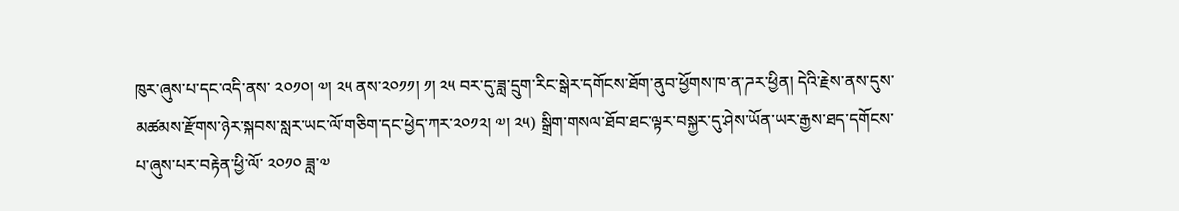ཁུར་ཞུས་པ་དང་འདི་ནས་ ༢༠༡༠། ༧། ༢༥ ནས་༢༠༡༡། ༡། ༢༥ བར་དུ་ཟླ་དྲུག་རིང་སྒེར་དགོངས་ཐོག་ནུབ་ཕྱོགས་ཁ་ན་ཌར་ཕྱིན། དེའི་རྗེས་ནས་དུས་མཚམས་རྫོགས་ཉེར་སྐབས་སླར་ཡང་ལོ་གཅིག་དང་ཕྱེད་ཀར་༢༠༡༢། ༧། ༢༥) སྒྲིག་གསལ་ཐོབ་ཐང་ལྟར་བསྐྱར་དུ་ཤེས་ཡོན་ཡར་རྒྱས་ཐད་དགོངས་པ་ཞུས་པར་བརྟེན་ཕྱི་ལོ་ ༢༠༡༠ ཟླ་༧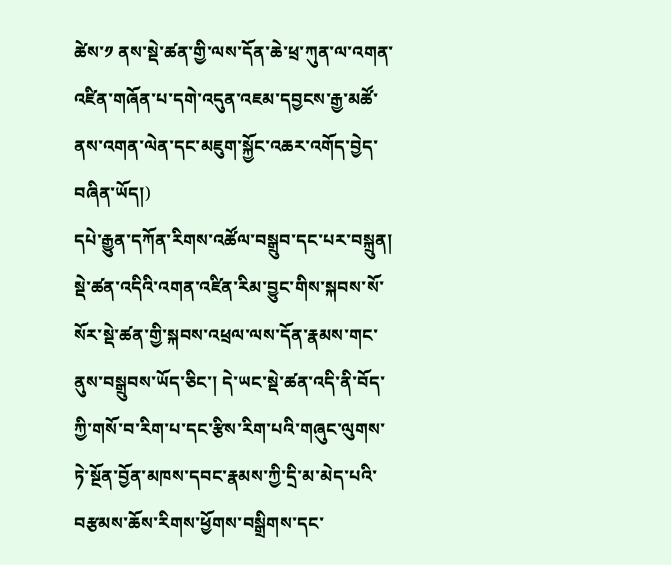ཚེས་༡ ནས་སྡེ་ཚན་གྱི་ལས་དོན་ཆེ་ཕྲ་ཀུན་ལ་འགན་འཛིན་གཞོན་པ་དགེ་འདུན་འཇམ་དབྱངས་རྒྱ་མཚོ་ནས་འགན་ལེན་དང་མཇུག་སྐྱོང་འཆར་འགོད་བྱེད་བཞིན་ཡོད།)
དཔེ་རྒྱུན་དཀོན་རིགས་འཚོལ་བསྒྲུབ་དང་པར་བསྐྲུན།
སྡེ་ཚན་འདིའི་འགན་འཛིན་རིམ་བྱུང་གིས་སྐབས་སོ་སོར་སྡེ་ཚན་གྱི་སྐབས་འཕྲལ་ལས་དོན་རྣམས་གང་ནུས་བསྒྲུབས་ཡོད་ཅིང་། དེ་ཡང་སྡེ་ཚན་འདི་ནི་བོད་ཀྱི་གསོ་བ་རིག་པ་དང་རྩིས་རིག་པའི་གཞུང་ལུགས་ཏེ་སྔོན་བྱོན་མཁས་དབང་རྣམས་ཀྱི་དྲི་མ་མེད་པའི་བརྩམས་ཆོས་རིགས་ཕྱོགས་བསྒྲིགས་དང་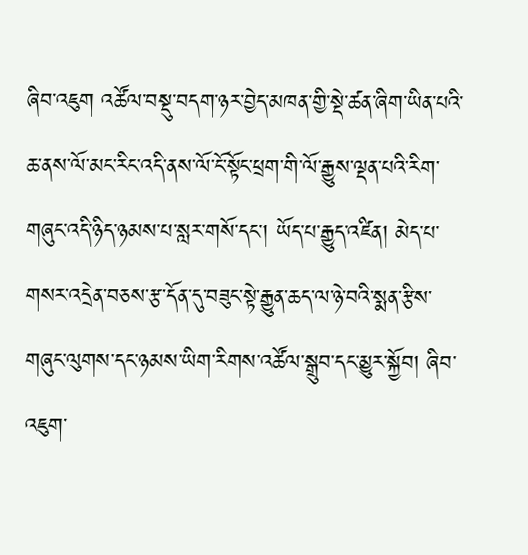ཞིབ་འཇུག འཚོལ་བསྡུ་བདག་ཉར་བྱེད་མཁན་གྱི་སྡེ་ཚན་ཞིག་ཡིན་པའི་ཆ་ནས་ལོ་མང་རིང་འདི་ནས་ལོ་ངོ་སྟོང་ཕྲག་གི་ལོ་རྒྱུས་ལྡན་པའི་རིག་གཞུང་འདི་ཉིད་ཉམས་པ་སླར་གསོ་དང་། ཡོད་པ་རྒྱུད་འཛིན། མེད་པ་གསར་འདྲེན་བཅས་རྩ་དོན་དུ་བཟུང་སྟེ་རྒྱུན་ཆད་ལ་ཉེ་བའི་སྨན་རྩིས་གཞུང་ལུགས་དང་ཉམས་ཡིག་རིགས་འཚོལ་སྒྲུབ་དང་མྱུར་སྐྱོབ། ཞིབ་འཇུག་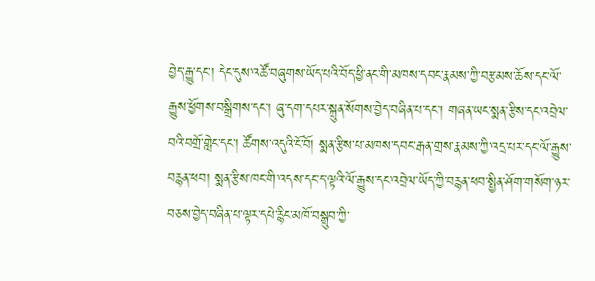བྱེད་རྒྱུ་དང་། དེང་དུས་འཚོ་བཞུགས་ཡོད་པའི་བོད་ཕྱི་ནང་གི་མཁས་དབང་རྣམས་ཀྱི་བརྩམས་ཆོས་དང་ལོ་རྒྱུས་ཕྱོགས་བསྒྲིགས་དང་། ཞུ་དག་དཔར་སྐྲུན་སོགས་བྱེད་བཞིན་པ་དང་། གཞན་ཡང་སྨན་རྩིས་དང་འབྲེལ་བའི་བགྲོ་གླེང་དང་། ཚོགས་འདུའི་ངོ་བོ། སྨན་རྩིས་པ་མཁས་དབང་རྒན་གྲས་རྣམས་ཀྱི་འདྲ་པར་དང་ལོ་རྒྱུས་བརྙན་ཕབ། སྨན་རྩིས་ཁང་གི་འདས་དང་ད་ལྟའི་ལོ་རྒྱུས་དང་འབྲེལ་ཡོད་ཀྱི་བརྙན་ཕབ་སྤྱིན་ཤོག་གསོག་ཉར་བཅས་བྱེད་བཞིན་པ་ལྟར་དཔེ་རྙིང་མཁོ་བསྒྲུབ་ཀྱི་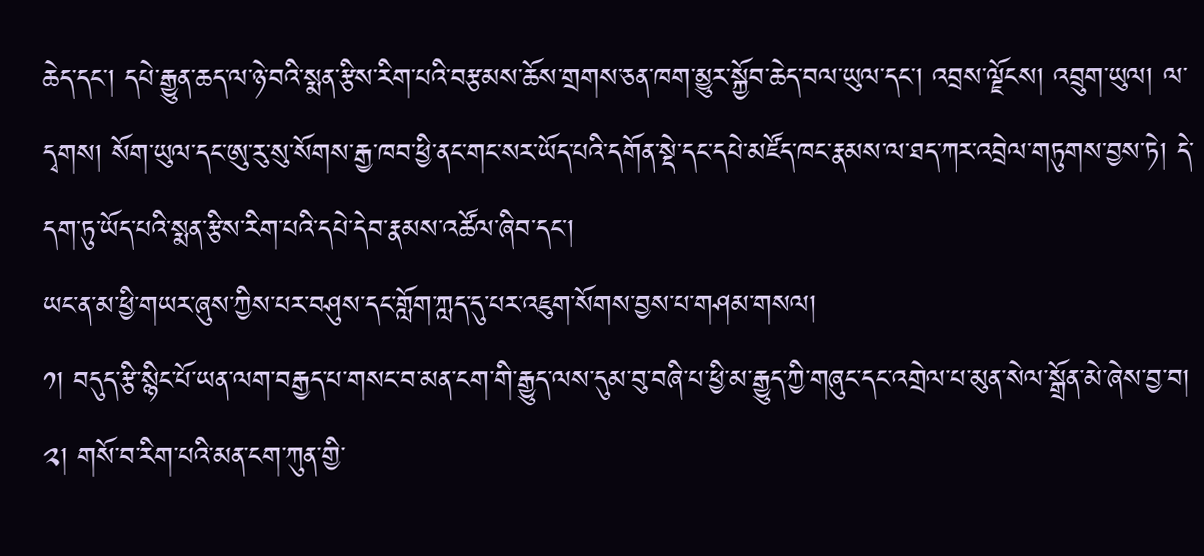ཆེད་དང་། དཔེ་རྒྱུན་ཆད་ལ་ཉེ་བའི་སྨན་རྩིས་རིག་པའི་བརྩམས་ཆོས་གྲགས་ཅན་ཁག་མྱུར་སྐྱོབ་ཆེད་བལ་ཡུལ་དང་། འབྲས་ལྗོངས། འབྲུག་ཡུལ། ལ་དྭགས། སོག་ཡུལ་དང་ཨུ་རུ་སུ་སོགས་རྒྱ་ཁབ་ཕྱི་ནང་གང་སར་ཡོད་པའི་དགོན་སྡེ་དང་དཔེ་མཛོད་ཁང་རྣམས་ལ་ཐད་ཀར་འབྲེལ་གཏུགས་བྱས་ཏེ། དེ་དག་ཏུ་ཡོད་པའི་སྨན་རྩིས་རིག་པའི་དཔེ་དེབ་རྣམས་འཚོལ་ཞིབ་དང་།
ཡང་ན་མ་ཕྱི་གཡར་ཞུས་ཀྱིས་པར་བཤུས་དང་གློག་ཀླད་དུ་པར་འཇུག་སོགས་བྱས་པ་གཤམ་གསལ།
༡། བདུད་རྩི་སྙིང་པོ་ཡན་ལག་བརྒྱད་པ་གསང་བ་མན་ངག་གི་རྒྱུད་ལས་དུམ་བུ་བཞི་པ་ཕྱི་མ་རྒྱུད་ཀྱི་གཞུང་དང་འགྲེལ་པ་མུན་སེལ་སྒྲོན་མེ་ཞེས་བྱ་བ།
༢། གསོ་བ་རིག་པའི་མན་ངག་ཀུན་གྱི་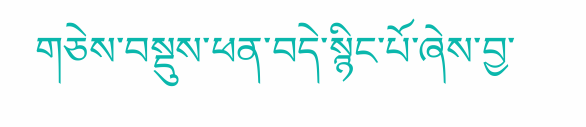གཅེས་བསྡུས་ཕན་བདེ་སྙིང་པོ་ཞེས་བྱ་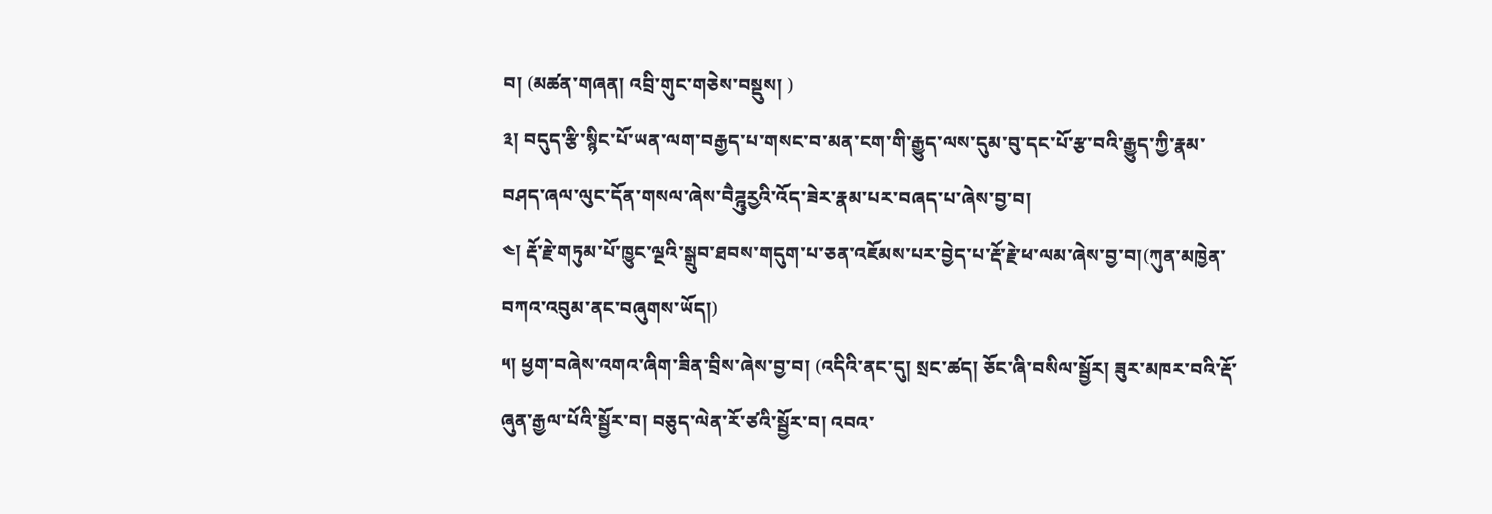བ། (མཚན་གཞན། འབྲི་གུང་གཅེས་བསྡུས། )
༣། བདུད་རྩི་སྙིང་པོ་ཡན་ལག་བརྒྱད་པ་གསང་བ་མན་ངག་གི་རྒྱུད་ལས་དུམ་བུ་དང་པོ་རྩ་བའི་རྒྱུད་ཀྱི་རྣམ་བཤད་ཞལ་ལུང་དོན་གསལ་ཞེས་བཻཌྰུརྱའི་འོད་ཟེར་རྣམ་པར་བཞད་པ་ཞེས་བྱ་བ།
༤། རྡོ་རྗེ་གཏུམ་པོ་ཁྱུང་ལྔའི་སྒྲུབ་ཐབས་གདུག་པ་ཅན་འཇོམས་པར་བྱེད་པ་རྡོ་རྗེ་ཕ་ལམ་ཞེས་བྱ་བ།(ཀུན་མཁྱེན་བཀའ་འབུམ་ནང་བཞུགས་ཡོད།)
༥། ཕྱག་བཞེས་འགའ་ཞིག་ཟིན་བྲིས་ཞེས་བྱ་བ། (འདིའི་ནང་དུ། སྲང་ཚད། ཅོང་ཞི་བསིལ་སྦྱོར། ཟུར་མཁར་བའི་རྡོ་ཞུན་རྒྱལ་པོའི་སྦྱོར་བ། བཅུད་ལེན་རོ་ཙའི་སྦྱོར་བ། འབའ་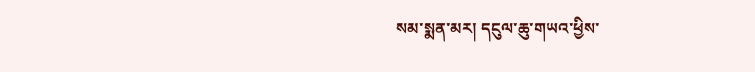སམ་སྨན་མར། དངུལ་ཆུ་གཡའ་ཕྱིས་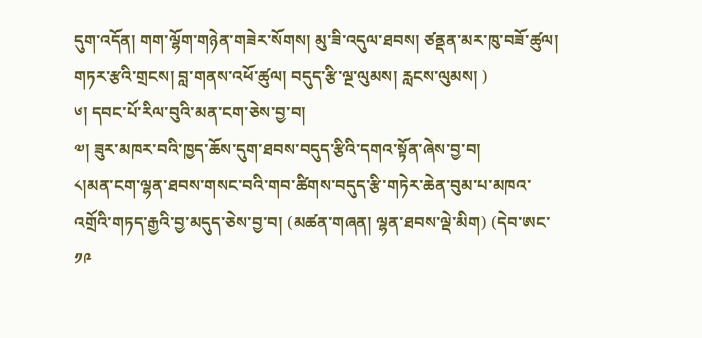དུག་འདོན། གག་ལྷོག་གཉེན་གཟེར་སོགས། མུ་ཟི་འདུལ་ཐབས། ཙནྡན་མར་ཁུ་བཟོ་ཚུལ། གཏར་རྩའི་གྲངས། བླ་གནས་འཕོ་ཚུལ། བདུད་རྩི་ལྔ་ལུམས། རླངས་ལུམས། )
༦། དབང་པོ་རིལ་བུའི་མན་ངག་ཅེས་བྱ་བ།
༧། ཟུར་མཁར་བའི་ཁྱད་ཆོས་དུག་ཐབས་བདུད་རྩིའི་དགའ་སྟོན་ཞེས་བྱ་བ།
༨།མན་ངག་ལྷན་ཐབས་གསང་བའི་གབ་ཚིགས་བདུད་རྩི་གཏེར་ཆེན་བུམ་པ་མཁའ་འགྲོའི་གཏད་རྒྱའི་བྱ་མདུད་ཅེས་བྱ་བ། (མཚན་གཞན། ལྷན་ཐབས་ལྡེ་མིག) (དེབ་ཨང་ ༡༩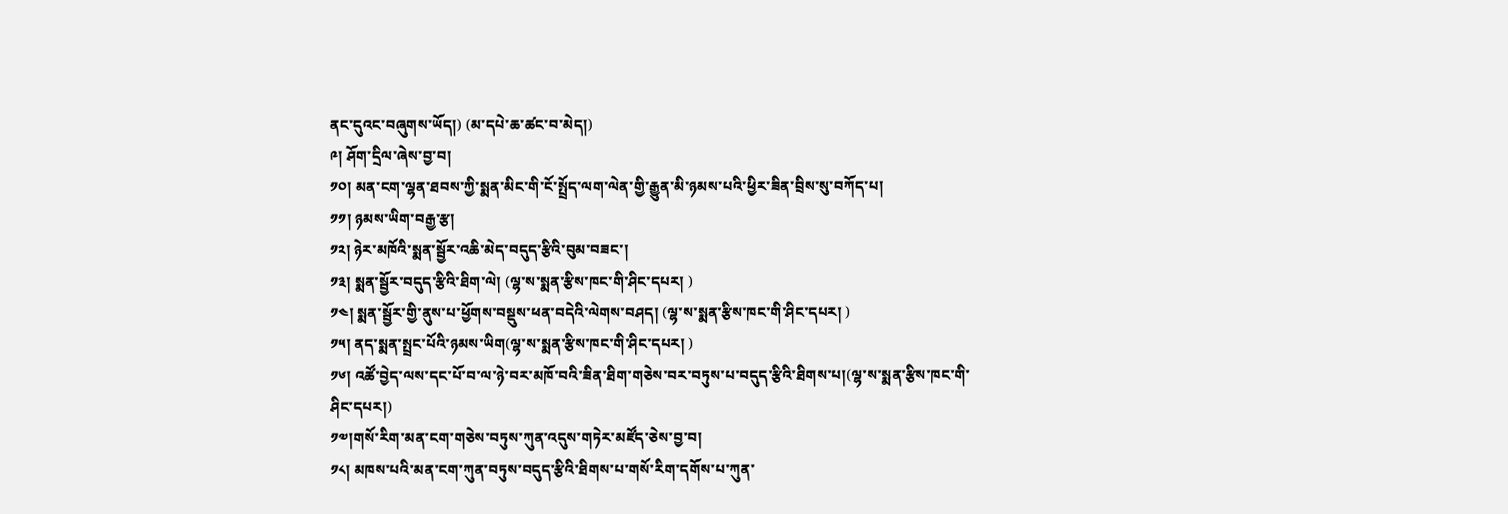ནང་དུའང་བཞུགས་ཡོད།) (མ་དཔེ་ཆ་ཚང་བ་མེད།)
༩། ཤོག་དྲིལ་ཞེས་བྱ་བ།
༡༠། མན་ངག་ལྷན་ཐབས་ཀྱི་སྨན་མིང་གི་ངོ་སྤྲོད་ལག་ལེན་གྱི་རྒྱུན་མི་ཉམས་པའི་ཕྱིར་ཟིན་བྲིས་སུ་བཀོད་པ།
༡༡། ཉམས་ཡིག་བརྒྱ་རྩ།
༡༢། ཉེར་མཁོའི་སྨན་སྦྱོར་འཆི་མེད་བདུད་རྩིའི་བུམ་བཟང་།
༡༣། སྨན་སྦྱོར་བདུད་རྩིའི་ཐིག་ལེ། (ལྷ་ས་སྨན་རྩིས་ཁང་གི་ཤིང་དཔར། )
༡༤། སྨན་སྦྱོར་གྱི་ནུས་པ་ཕྱོགས་བསྡུས་ཕན་བདེའི་ལེགས་བཤད། (ལྷ་ས་སྨན་རྩིས་ཁང་གི་ཤིང་དཔར། )
༡༥། ནད་སྨན་སྤྲང་པོའི་ཉམས་ཡིག(ལྷ་ས་སྨན་རྩིས་ཁང་གི་ཤིང་དཔར། )
༡༦། འཚོ་བྱེད་ལས་དང་པོ་བ་ལ་ཉེ་བར་མཁོ་བའི་ཟིན་ཐིག་གཅེས་བར་བཏུས་པ་བདུད་རྩིའི་ཐིགས་པ།(ལྷ་ས་སྨན་རྩིས་ཁང་གི་ཤིང་དཔར།)
༡༧།གསོ་རིག་མན་ངག་གཅེས་བཏུས་ཀུན་འདུས་གཏེར་མཛོད་ཅེས་བྱ་བ།
༡༨། མཁས་པའི་མན་ངག་ཀུན་བཏུས་བདུད་རྩིའི་ཐིགས་པ་གསོ་རིག་དགོས་པ་ཀུན་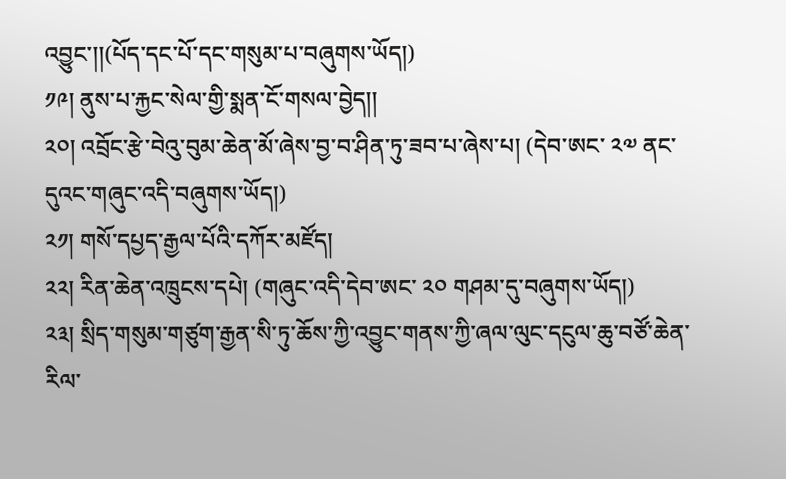འབྱུང་།།(པོད་དང་པོ་དང་གསུམ་པ་བཞུགས་ཡོད།)
༡༩། ནུས་པ་རྐྱང་སེལ་གྱི་སྨན་ངོ་གསལ་བྱེད།།
༢༠། འབྲོང་རྩེ་བེའུ་བུམ་ཆེན་མོ་ཞེས་བྱ་བ་ཤིན་ཏུ་ཟབ་པ་ཞེས་པ། (དེབ་ཨང་ ༢༧ ནང་དུའང་གཞུང་འདི་བཞུགས་ཡོད།)
༢༡། གསོ་དཔྱད་རྒྱལ་པོའི་དཀོར་མཛོད།
༢༢། རིན་ཆེན་འཁྲུངས་དཔེ། (གཞུང་འདི་དེབ་ཨང་ ༢༠ གཤམ་དུ་བཞུགས་ཡོད།)
༢༣། སྲིད་གསུམ་གཙུག་རྒྱན་སི་ཏུ་ཆོས་ཀྱི་འབྱུང་གནས་ཀྱི་ཞལ་ལུང་དངུལ་ཆུ་བཙོ་ཆེན་རིལ་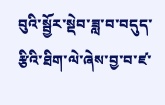བུའི་སྦྱོར་སྡེབ་ཟླ་བ་བདུད་རྩིའི་ཐིག་ལེ་ཞེས་བྱ་བ་ཛ་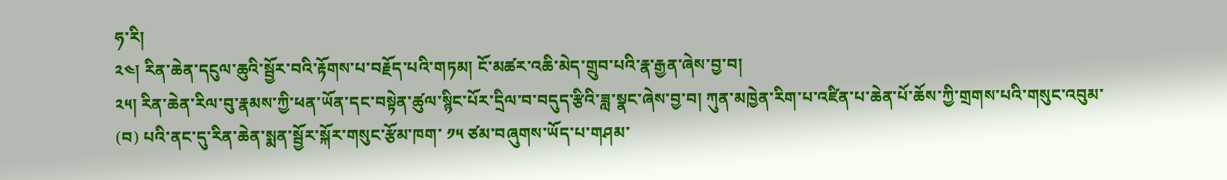ཧ་རི།
༢༤། རིན་ཆེན་དངུལ་ཆུའི་སྦྱོར་བའི་རྟོགས་པ་བརྗོད་པའི་གཏམ། ངོ་མཚར་འཆི་མེད་གྲུབ་པའི་རྣ་རྒྱན་ཞེས་བྱ་བ།
༢༥། རིན་ཆེན་རིལ་བུ་རྣམས་ཀྱི་ཕན་ཡོན་དང་བསྟེན་ཚུལ་སྙིང་པོར་དྲིལ་བ་བདུད་རྩིའི་ཟླ་སྣང་ཞེས་བྱ་བ། ཀུན་མཁྱེན་རིག་པ་འཛིན་པ་ཆེན་པོ་ཆོས་ཀྱི་གྲགས་པའི་གསུང་འབུམ་ (བ) པའི་ནང་དུ་རིན་ཆེན་སྨན་སྦྱོར་སྐོར་གསུང་རྩོམ་ཁག་ ༡༥ ཙམ་བཞུགས་ཡོད་པ་གཤམ་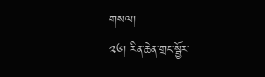གསལ།
༢༦། རིན་ཆེན་གྲང་སྦྱོར་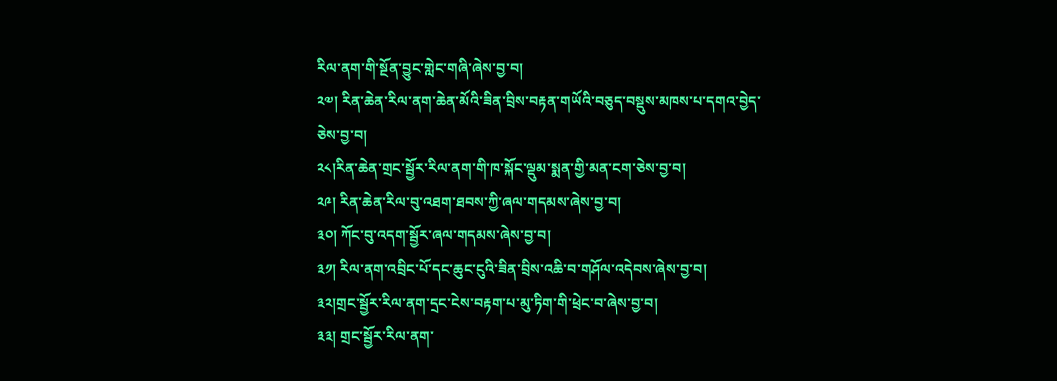རིལ་ནག་གི་སྔོན་བྱུང་གླེང་གཞི་ཞེས་བྱ་བ།
༢༧། རིན་ཆེན་རིལ་ནག་ཆེན་མོའི་ཟིན་བྲིས་བརྟན་གཡོའི་བཅུད་བསྡུས་མཁས་པ་དགའ་བྱེད་ཅེས་བྱ་བ།
༢༨།རིན་ཆེན་གྲང་སྦྱོར་རིལ་ནག་གི་ཁ་སྐོང་ལྡུམ་སྨན་གྱི་མན་ངག་ཅེས་བྱ་བ།
༢༩། རིན་ཆེན་རིལ་བུ་འཐག་ཐབས་ཀྱི་ཞལ་གདམས་ཞེས་བྱ་བ།
༣༠། ཀོང་བུ་འདག་སྦྱོར་ཞལ་གདམས་ཞེས་བྱ་བ།
༣༡། རིལ་ནག་འབྲིང་པོ་དང་ཆུང་ངུའི་ཟིན་བྲིས་འཆི་བ་གཤོལ་འདེབས་ཞེས་བྱ་བ།
༣༢།གྲང་སྦྱོར་རིལ་ནག་དྲང་ངེས་བརྟག་པ་མུ་ཏིག་གི་ཕྲེང་བ་ཞེས་བྱ་བ།
༣༣། གྲང་སྦྱོར་རིལ་ནག་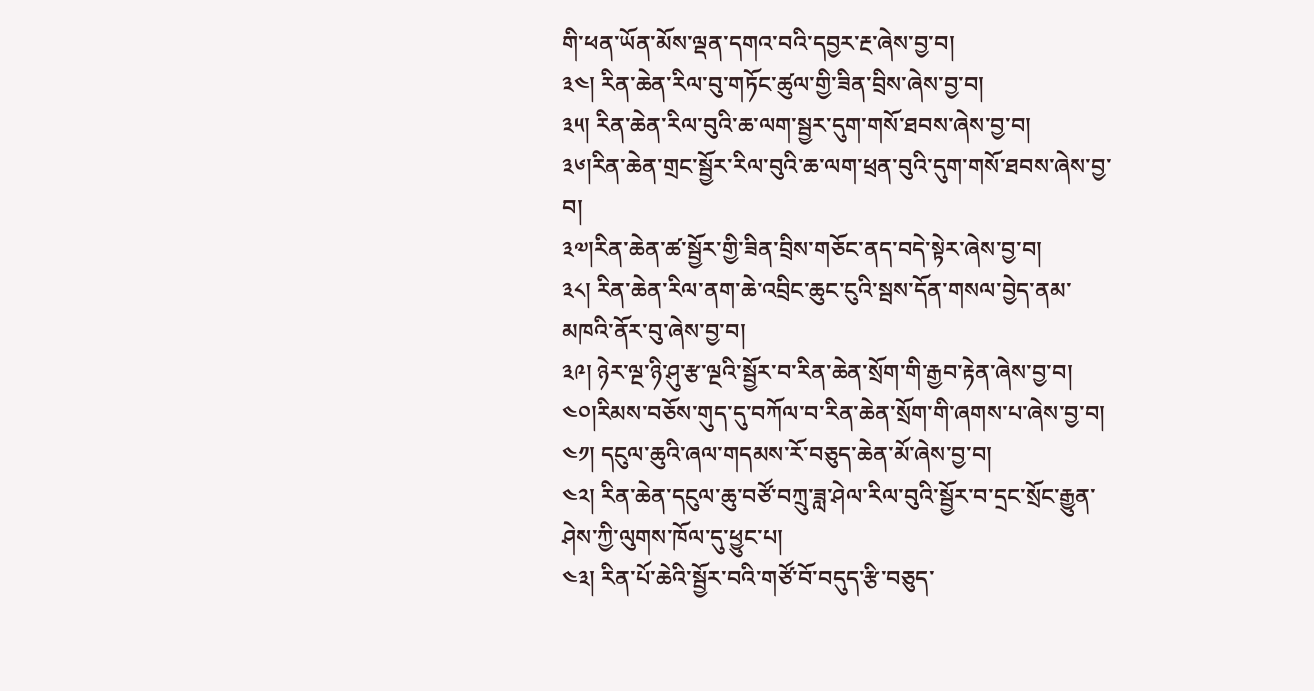གི་ཕན་ཡོན་མོས་ལྡན་དགའ་བའི་དབྱར་རྔ་ཞེས་བྱ་བ།
༣༤། རིན་ཆེན་རིལ་བུ་གཏོང་ཚུལ་གྱི་ཟིན་བྲིས་ཞེས་བྱ་བ།
༣༥། རིན་ཆེན་རིལ་བུའི་ཆ་ལག་སྦྱར་དུག་གསོ་ཐབས་ཞེས་བྱ་བ།
༣༦།རིན་ཆེན་གྲང་སྦྱོར་རིལ་བུའི་ཆ་ལག་ཕྲན་བུའི་དུག་གསོ་ཐབས་ཞེས་བྱ་བ།
༣༧།རིན་ཆེན་ཚ་སྦྱོར་གྱི་ཟིན་བྲིས་གཅོང་ནད་བདེ་སྟེར་ཞེས་བྱ་བ།
༣༨། རིན་ཆེན་རིལ་ནག་ཆེ་འབྲིང་ཆུང་ངུའི་སྦས་དོན་གསལ་བྱེད་ནམ་མཁའི་ནོར་བུ་ཞེས་བྱ་བ།
༣༩། ཉེར་ལྔ་ཉི་ཤུ་རྩ་ལྔའི་སྦྱོར་བ་རིན་ཆེན་སྲོག་གི་རྒྱབ་རྟེན་ཞེས་བྱ་བ།
༤༠།རིམས་བཅོས་གུད་དུ་བཀོལ་བ་རིན་ཆེན་སྲོག་གི་ཞགས་པ་ཞེས་བྱ་བ།
༤༡། དངུལ་ཆུའི་ཞལ་གདམས་རོ་བཅུད་ཆེན་མོ་ཞེས་བྱ་བ།
༤༢། རིན་ཆེན་དངུལ་ཆུ་བཙོ་བཀྲུ་ཟླ་ཤེལ་རིལ་བུའི་སྦྱོར་བ་དྲང་སྲོང་རྒྱུན་ཤེས་ཀྱི་ལུགས་ཁོལ་དུ་ཕྱུང་པ།
༤༣། རིན་པོ་ཆེའི་སྦྱོར་བའི་གཙོ་བོ་བདུད་རྩི་བཅུད་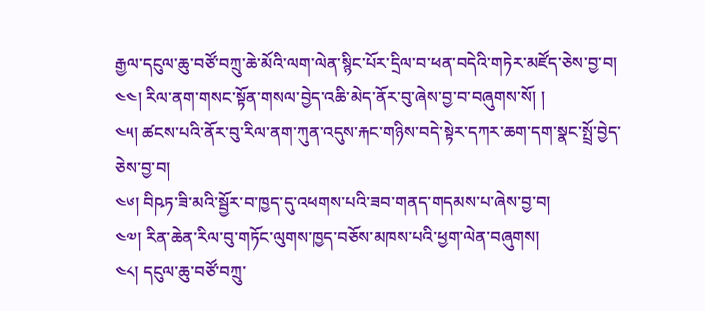རྒྱལ་དངུལ་ཆུ་བཙོ་བཀྲུ་ཆེ་མོའི་ལག་ལེན་སྙིང་པོར་དྲིལ་བ་ཕན་བདེའི་གཏེར་མཛོད་ཅེས་བྱ་བ།
༤༤། རིལ་ནག་གསང་སྟོན་གསལ་བྱེད་འཆི་མེད་ནོར་བུ་ཞེས་བྱ་བ་བཞུགས་སོ། །
༤༥། ཚངས་པའི་ནོར་བུ་རིལ་ནག་ཀུན་འདུས་རྐང་གཉིས་བདེ་སྟེར་དཀར་ཆག་དག་སྣང་སྤྲོ་བྱེད་ཅེས་བྱ་བ།
༤༦། བིཥཏ་ཟི་མའི་སྦྱོར་བ་ཁྱད་དུ་འཕགས་པའི་ཟབ་གནད་གདམས་པ་ཞེས་བྱ་བ།
༤༧། རིན་ཆེན་རིལ་བུ་གཏོང་ལུགས་ཁྱད་བཅོས་མཁས་པའི་ཕྱག་ལེན་བཞུགས།
༤༨། དངུལ་ཆུ་བཙོ་བཀྲུ་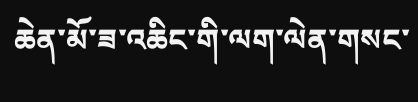ཆེན་མོ་ཟ་འཆིང་གི་ལག་ལེན་གསང་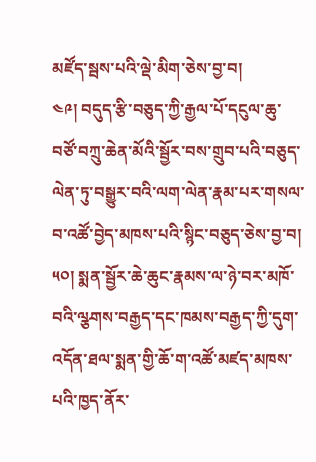མཛོད་སྦས་པའི་ལྡེ་མིག་ཅེས་བྱ་བ།
༤༩། བདུད་རྩི་བཅུད་ཀྱི་རྒྱལ་པོ་དངུལ་ཆུ་བཙོ་བཀྲུ་ཆེན་མོའི་སྦྱོར་བས་གྲུབ་པའི་བཅུད་ལེན་ཏུ་བསྒྱུར་བའི་ལག་ལེན་རྣམ་པར་གསལ་བ་འཚོ་བྱེད་མཁས་པའི་སྙིང་བཅུད་ཅེས་བྱ་བ།
༥༠། སྨན་སྦྱོར་ཆེ་ཆུང་རྣམས་ལ་ཉེ་བར་མཁོ་བའི་ལྩགས་བརྒྱད་དང་ཁམས་བརྒྱད་ཀྱི་དུག་འདོན་ཐལ་སྨན་གྱི་ཆོ་ག་འཚོ་མཛད་མཁས་པའི་ཁྱད་ནོར་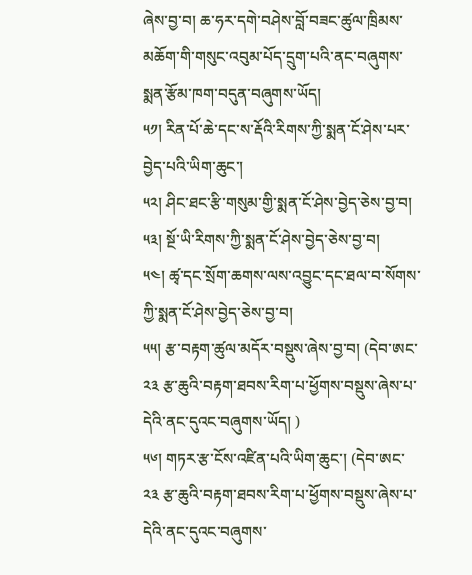ཞེས་བྱ་བ། ཆ་ཧར་དགེ་བཤེས་བློ་བཟང་ཚུལ་ཁྲིམས་མཆོག་གི་གསུང་འབུམ་པོད་དྲུག་པའི་ནང་བཞུགས་སྨན་རྩོམ་ཁག་བདུན་བཞུགས་ཡོད།
༥༡། རིན་པོ་ཆེ་དང་ས་རྡོའི་རིགས་ཀྱི་སྨན་ངོ་ཤེས་པར་བྱེད་པའི་ཡིག་ཆུང་།
༥༢། ཤིང་ཐང་རྩི་གསུམ་གྱི་སྨན་ངོ་ཤེས་བྱེད་ཅེས་བྱ་བ།
༥༣། སྔོ་ཡི་རིགས་ཀྱི་སྨན་ངོ་ཤེས་བྱེད་ཅེས་བྱ་བ།
༥༤། ཚྭ་དང་སྲོག་ཆགས་ལས་འབྱུང་དང་ཐལ་བ་སོགས་ཀྱི་སྨན་ངོ་ཤེས་བྱེད་ཅེས་བྱ་བ།
༥༥། རྩ་བརྟག་ཚུལ་མདོར་བསྡུས་ཞེས་བྱ་བ། (དེབ་ཨང་ ༢༣ རྩ་ཆུའི་བརྟག་ཐབས་རིག་པ་ཕྱོགས་བསྡུས་ཞེས་པ་དེའི་ནང་དུའང་བཞུགས་ཡོད། )
༥༦། གཏར་རྩ་ངོས་འཛིན་པའི་ཡིག་ཆུང་། (དེབ་ཨང་ ༢༣ རྩ་ཆུའི་བརྟག་ཐབས་རིག་པ་ཕྱོགས་བསྡུས་ཞེས་པ་དེའི་ནང་དུའང་བཞུགས་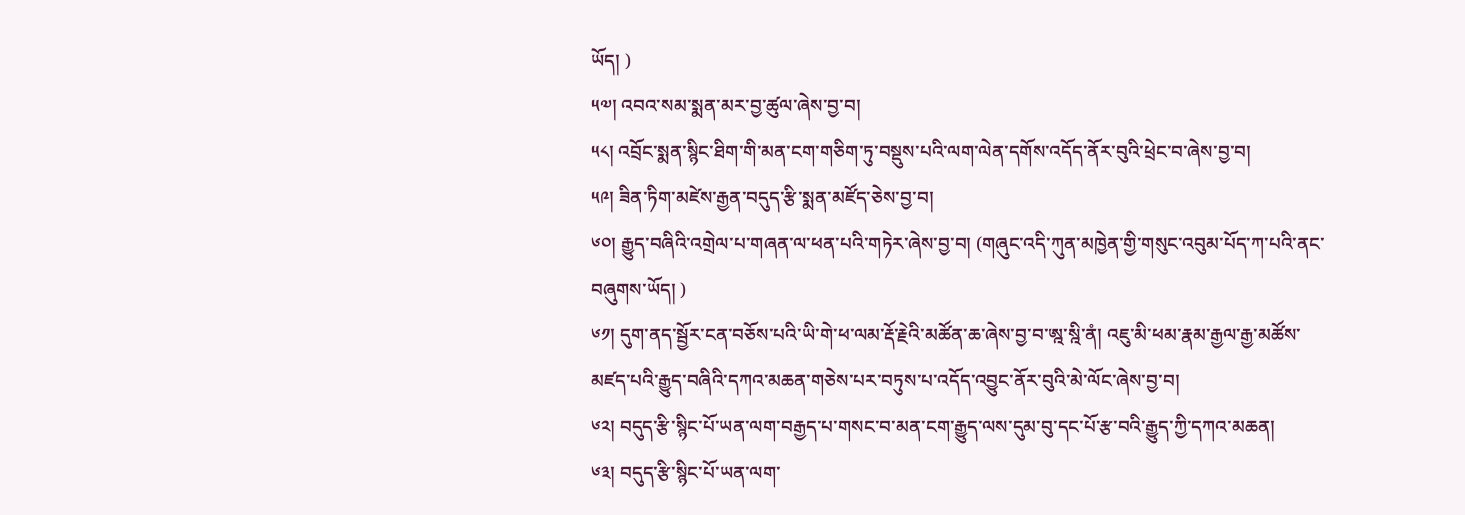ཡོད། )
༥༧། འབའ་སམ་སྨན་མར་བྱ་ཚུལ་ཞེས་བྱ་བ།
༥༨། འབྲོང་སྨན་སྙིང་ཐིག་གི་མན་ངག་གཅིག་ཏུ་བསྡུས་པའི་ལག་ལེན་དགོས་འདོད་ནོར་བུའི་ཕྲེང་བ་ཞེས་བྱ་བ།
༥༩། ཟིན་ཏིག་མཛེས་རྒྱན་བདུད་རྩི་སྨན་མཛོད་ཅེས་བྱ་བ།
༦༠། རྒྱུད་བཞིའི་འགྲེལ་པ་གཞན་ལ་ཕན་པའི་གཏེར་ཞེས་བྱ་བ། (གཞུང་འདི་ཀུན་མཁྱེན་གྱི་གསུང་འབུམ་པོད་ཀ་པའི་ནང་བཞུགས་ཡོད། )
༦༡། དུག་ནད་སྦྱོར་ངན་བཅོས་པའི་ཡི་གེ་ཕ་ལམ་རྡོ་རྗེའི་མཚོན་ཆ་ཞེས་བྱ་བ་ཨྰ་སྰི་ནཾ། འཇུ་མི་ཕམ་རྣམ་རྒྱལ་རྒྱ་མཚོས་མཛད་པའི་རྒྱུད་བཞིའི་དཀའ་མཆན་གཅེས་པར་བཏུས་པ་འདོད་འབྱུང་ནོར་བུའི་མེ་ལོང་ཞེས་བྱ་བ།
༦༢། བདུད་རྩི་སྙིང་པོ་ཡན་ལག་བརྒྱད་པ་གསང་བ་མན་ངག་རྒྱུད་ལས་དུམ་བུ་དང་པོ་རྩ་བའི་རྒྱུད་ཀྱི་དཀའ་མཆན།
༦༣། བདུད་རྩི་སྙིང་པོ་ཡན་ལག་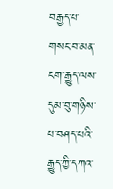བརྒྱད་པ་གསང་བ་མན་ངག་རྒྱུད་ལས་དུམ་བུ་གཉིས་པ་བཤད་པའི་རྒྱུད་ཀྱི་དཀའ་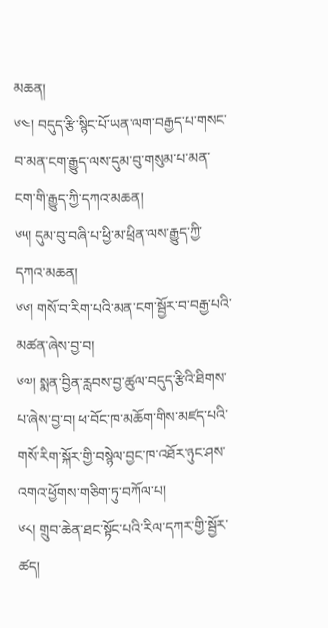མཆན།
༦༤། བདུད་རྩི་སྙིང་པོ་ཡན་ལག་བརྒྱད་པ་གསང་བ་མན་ངག་རྒྱུད་ལས་དུམ་བུ་གསུམ་པ་མན་ངག་གི་རྒྱུད་ཀྱི་དཀའ་མཆན།
༦༥། དུམ་བུ་བཞི་པ་ཕྱི་མ་ཕྲིན་ལས་རྒྱུད་ཀྱི་དཀའ་མཆན།
༦༦། གསོ་བ་རིག་པའི་མན་ངག་སྦྱོར་བ་བརྒྱ་པའི་མཚན་ཞེས་བྱ་བ།
༦༧། སྨན་བྱིན་རླབས་བྱ་ཚུལ་བདུད་རྩིའི་ཐིགས་པ་ཞེས་བྱ་བ། ཕ་བོང་ཁ་མཆོག་གིས་མཛད་པའི་གསོ་རིག་སྐོར་གྱི་བསྙེལ་བྱང་ཁ་འཐོར་ཉུང་ཤས་འགའ་ཕྱོགས་གཅིག་ཏུ་བཀོལ་པ།
༦༨། གྲུབ་ཆེན་ཐང་སྟོང་པའི་རིལ་དཀར་གྱི་སྦྱོར་ཚད།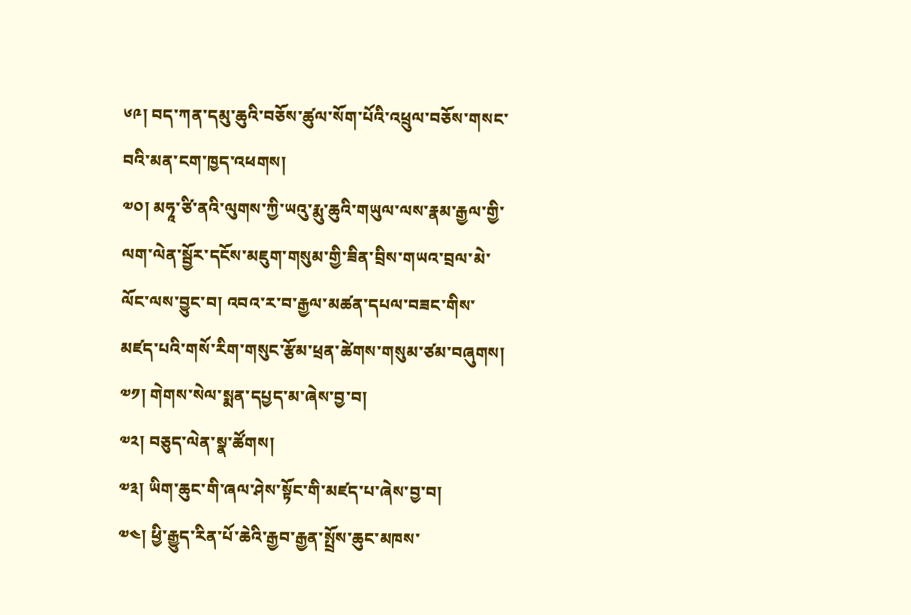༦༩། བད་ཀན་དམུ་ཆུའི་བཅོས་ཚུལ་སོག་པོའི་འཕྲུལ་བཅོས་གསང་བའི་མན་ངག་ཁྱད་འཕགས།
༧༠། མཧཱ་ཙི་ནའི་ལུགས་ཀྱི་ཡའུ་རྨུ་ཆུའི་གཡུལ་ལས་རྣམ་རྒྱལ་གྱི་ལག་ལེན་སྦྱོར་དངོས་མཇུག་གསུམ་གྱི་ཟིན་བྲིས་གཡའ་བྲལ་མེ་ལོང་ལས་བྱུང་བ། འབའ་ར་བ་རྒྱལ་མཚན་དཔལ་བཟང་གིས་མཛད་པའི་གསོ་རིག་གསུང་རྩོམ་ཕྲན་ཚེགས་གསུམ་ཙམ་བཞུགས།
༧༡། གེགས་སེལ་སྨན་དཔྱད་མ་ཞེས་བྱ་བ།
༧༢། བཅུད་ལེན་སྣ་ཚོགས།
༧༣། ཡིག་ཆུང་གི་ཞལ་ཤེས་སྟོང་གི་མཛད་པ་ཞེས་བྱ་བ།
༧༤། ཕྱི་རྒྱུད་རིན་པོ་ཆེའི་རྒྱབ་རྒྱན་སྤྲོས་ཆུང་མཁས་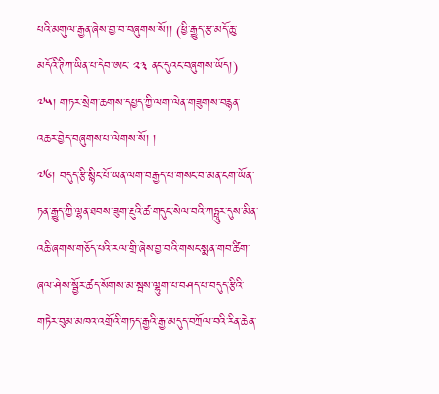པའི་མགུལ་རྒྱན་ཞེས་བྱ་བ་བཞུགས་སོ།། (ཕྱི་རྒྱུད་རྩ་མདོ་ཆུ་མདོའི་ཊིཀ་ཡིན་པ་དེབ་ཨང་ ༢༣ ནང་དུའང་བཞུགས་ཡོད།)
༧༥། གཏར་སྲེག་ཆགས་དཔྱད་ཀྱི་ལག་ལེན་གཟུགས་བརྙན་འཆར་བྱེད་བཞུགས་པ་ལེགས་སོ། །
༧༦། བདུད་རྩི་སྙིང་པོ་ཡན་ལག་བརྒྱད་པ་གསང་བ་མན་ངག་ཡོན་ཏན་རྒྱུད་ཀྱི་ལྷན་ཐབས་ཟུག་རྔུའི་ཚ་གདུང་སེལ་བའི་ཀཏྤཱུར་དུས་མིན་འཆི་ཞགས་གཅོད་པའི་རལ་གྲི་ཞེས་བྱ་བའི་གསང་སྨན་གབ་ཚིག་ཞལ་ཤེས་སྦྱོར་ཚད་སོགས་མ་སྦས་ལྷུག་པ་བཤད་པ་བདུད་རྩིའི་གཏེར་བུམ་མཁའ་འགྲོའི་གཏད་རྒྱའི་རྒྱ་མདུད་བཀྲོལ་བའི་རིན་ཆེན་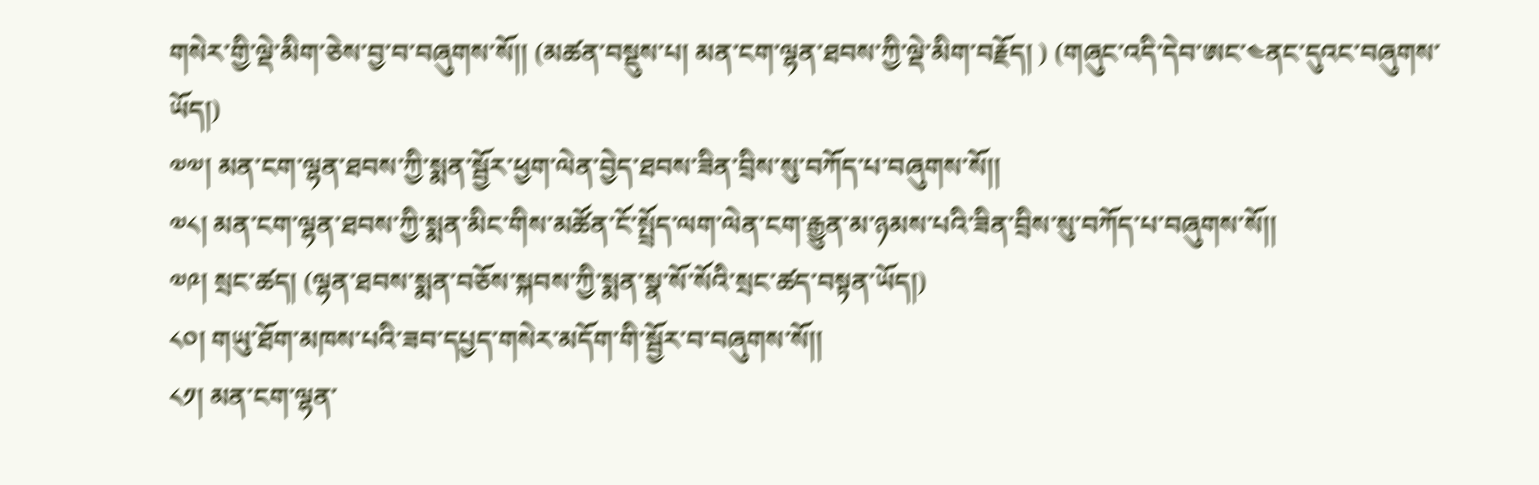གསེར་གྱི་ལྡེ་མིག་ཅེས་བྱ་བ་བཞུགས་སོ།། (མཚན་བསྡུས་པ། མན་ངག་ལྷན་ཐབས་ཀྱི་ལྡེ་མིག་བརྗོད། ) (གཞུང་འདི་དེབ་ཨང་༤ནང་དུའང་བཞུགས་ཡོད།)
༧༧། མན་ངག་ལྷན་ཐབས་ཀྱི་སྨན་སྦྱོར་ཕྱག་ལེན་བྱེད་ཐབས་ཟིན་བྲིས་སུ་བཀོད་པ་བཞུགས་སོ།།
༧༨། མན་ངག་ལྷན་ཐབས་ཀྱི་སྨན་མིང་གིས་མཚོན་ངོ་སྤྲོད་ལག་ལེན་ངག་རྒྱུན་མ་ཉམས་པའི་ཟིན་བྲིས་སུ་བཀོད་པ་བཞུགས་སོ།།
༧༩། སྲང་ཚད། (ལྷན་ཐབས་སྨན་བཅོས་སྐབས་ཀྱི་སྨན་སྣ་སོ་སོའི་སྲང་ཚད་བསྟན་ཡོད།)
༨༠། གཡུ་ཐོག་མཁས་པའི་ཟབ་དཔྱད་གསེར་མདོག་གི་སྦྱོར་བ་བཞུགས་སོ།།
༨༡། མན་ངག་ལྷན་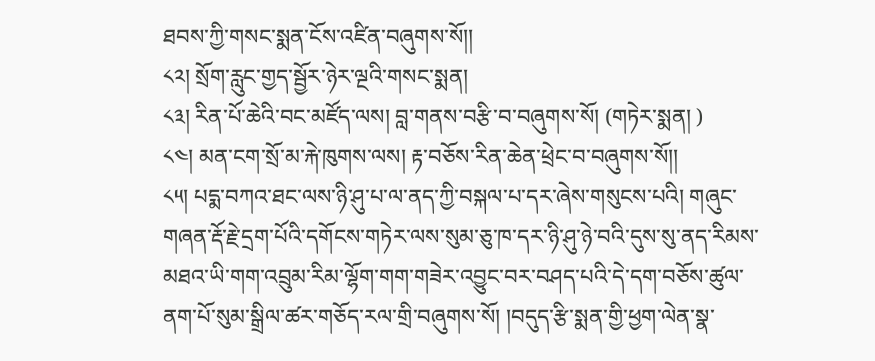ཐབས་ཀྱི་གསང་སྨན་ངོས་འཛིན་བཞུགས་སོ།།
༨༢། སྲོག་རླུང་གྱད་སྦྱོར་ཉེར་ལྔའི་གསང་སྨན།
༨༣། རིན་པོ་ཆེའི་བང་མཛོད་ལས། བླ་གནས་བརྩི་བ་བཞུགས་སོ། (གཏེར་སྨན། )
༨༤། མན་ངག་སྲོ་མ་རྐེ་ཁུགས་ལས། རྟ་བཅོས་རིན་ཆེན་ཕྲེང་བ་བཞུགས་སོ།།
༨༥། པདྨ་བཀའ་ཐང་ལས་ཉི་ཤུ་པ་ལ་ནད་ཀྱི་བསྐལ་པ་དར་ཞེས་གསུངས་པའི། གཞུང་གཞན་རྡོ་རྗེ་དྲག་པོའི་དགོངས་གཏེར་ལས་སུམ་ཅུ་ཁ་དར་ཉི་ཤུ་ཉེ་བའི་དུས་སུ་ནད་རིམས་མཐའ་ཡི་གག་འབྲུམ་རིམ་ལྷོག་གག་གཟེར་འབྱུང་བར་བཤད་པའི་དེ་དག་བཅོས་ཚུལ་ནག་པོ་སུམ་སྒྲིལ་ཚར་གཅོད་རལ་གྲི་བཞུགས་སོ། །བདུད་རྩི་སྨན་གྱི་ཕྱག་ལེན་སྣ་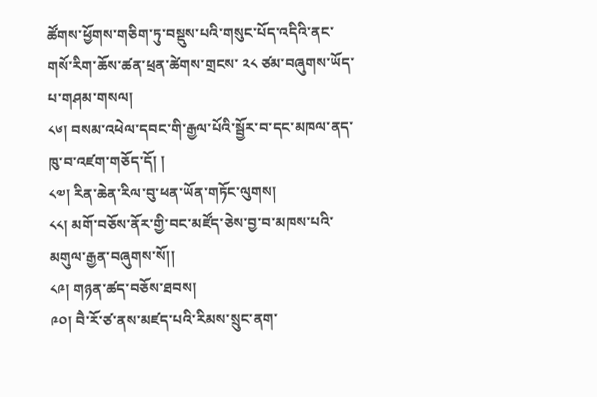ཚོགས་ཕྱོགས་གཅིག་ཏུ་བསྡུས་པའི་གསུང་པོད་འདིའི་ནང་གསོ་རིག་ཆོས་ཚན་ཕྲན་ཚེགས་གྲངས་ ༢༨ ཙམ་བཞུགས་ཡོད་པ་གཤམ་གསལ།
༨༦། བསམ་འཕེལ་དབང་གི་རྒྱལ་པོའི་སྦྱོར་བ་དང་མཁལ་ནད་ཁུ་བ་འཛག་གཅོད་དོ། །
༨༧། རིན་ཆེན་རིལ་བུ་ཕན་ཡོན་གཏོང་ལུགས།
༨༨། མགོ་བཅོས་ནོར་གྱི་བང་མཛོད་ཅེས་བྱ་བ་མཁས་པའི་མགུལ་རྒྱན་བཞུགས་སོ།།
༨༩། གཉན་ཚད་བཅོས་ཐབས།
༩༠། བཻ་རོ་ཙ་ནས་མཛད་པའི་རིམས་སྲུང་ནག་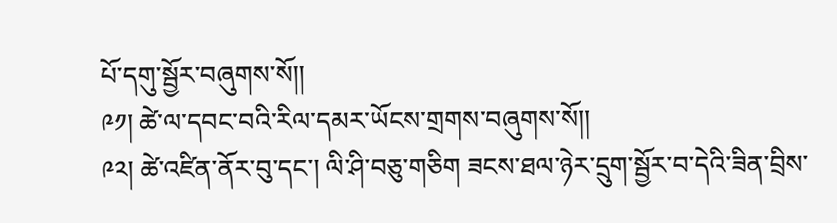པོ་དགུ་སྦྱོར་བཞུགས་སོ།།
༩༡། ཚེ་ལ་དབང་བའི་རིལ་དམར་ཡོངས་གྲགས་བཞུགས་སོ།།
༩༢། ཚེ་འཛིན་ནོར་བུ་དང་། ལི་ཤི་བཅུ་གཅིག ཟངས་ཐལ་ཉེར་དྲུག་སྦྱོར་བ་དེའི་ཟིན་བྲིས་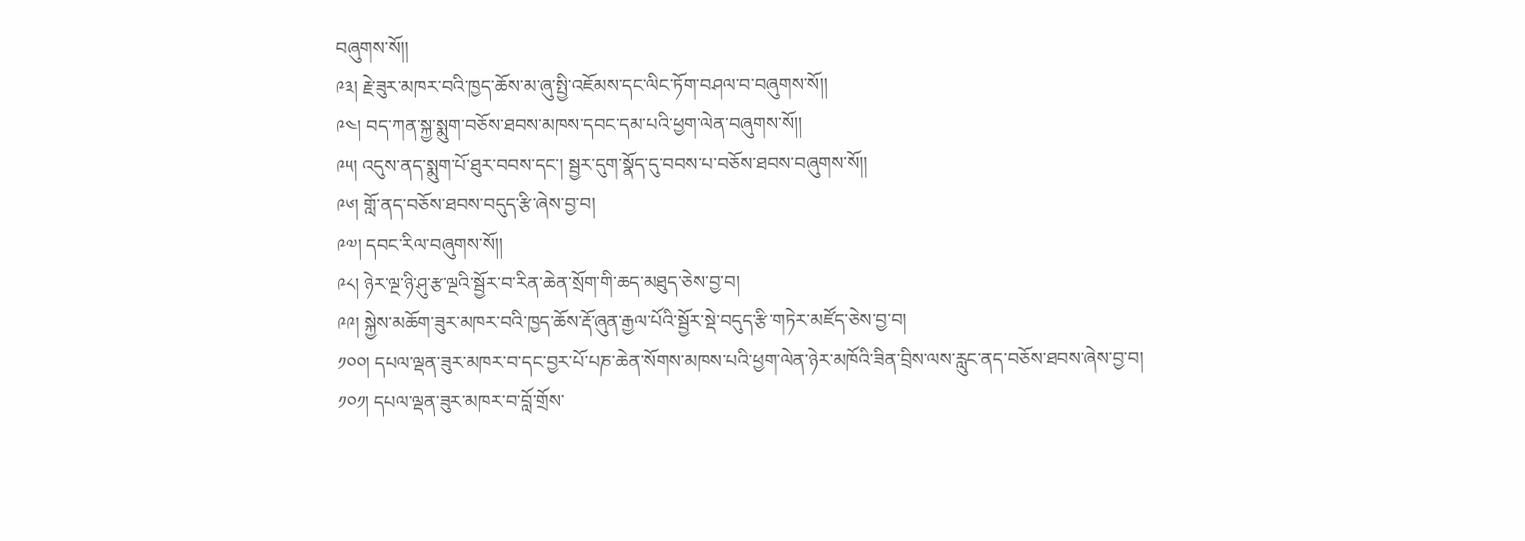བཞུགས་སོ།།
༩༣། རྗེ་ཟུར་མཁར་བའི་ཁྱད་ཆོས་མ་ཞུ་སྤྱི་འཇོམས་དང་ལིང་ཏོག་བཤལ་བ་བཞུགས་སོ།།
༩༤། བད་ཀན་སྐྱ་སྨུག་བཅོས་ཐབས་མཁས་དབང་དམ་པའི་ཕྱག་ལེན་བཞུགས་སོ།།
༩༥། འདུས་ནད་སྨུག་པོ་ཐུར་བབས་དང་། སྦྱར་དུག་སྣོད་དུ་བབས་པ་བཅོས་ཐབས་བཞུགས་སོ།།
༩༦། གློ་ནད་བཅོས་ཐབས་བདུད་རྩི་ཞེས་བྱ་བ།
༩༧། དབང་རིལ་བཞུགས་སོ།།
༩༨། ཉེར་ལྔ་ཉི་ཤུ་རྩ་ལྔའི་སྦྱོར་བ་རིན་ཆེན་སྲོག་གི་ཆད་མཐུད་ཅེས་བྱ་བ།
༩༩། སྐྱེས་མཆོག་ཟུར་མཁར་བའི་ཁྱད་ཆོས་རྡོ་ཞུན་རྒྱལ་པོའི་སྦྱོར་སྡེ་བདུད་རྩི་གཏེར་མཛོད་ཅེས་བྱ་བ།
༡༠༠། དཔལ་ལྡན་ཟུར་མཁར་བ་དང་བྱར་པོ་པཎ་ཆེན་སོགས་མཁས་པའི་ཕྱག་ལེན་ཉེར་མཁོའི་ཟིན་བྲིས་ལས་རླུང་ནད་བཅོས་ཐབས་ཞེས་བྱ་བ།
༡༠༡། དཔལ་ལྡན་ཟུར་མཁར་བ་བློ་གྲོས་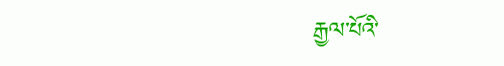རྒྱལ་པོའི་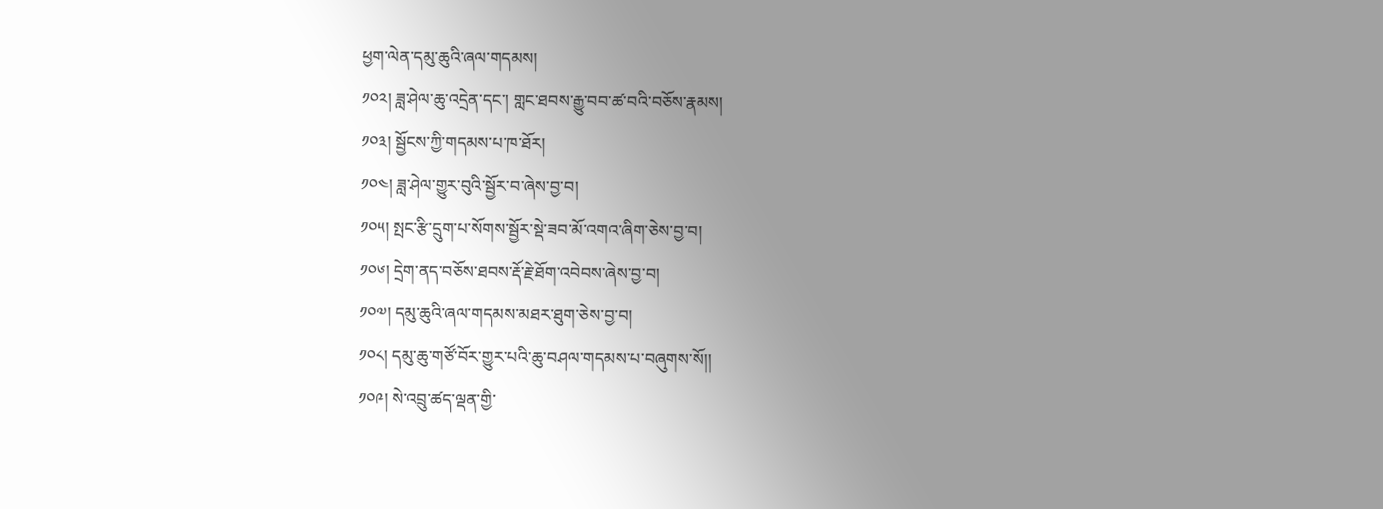ཕྱག་ལེན་དམུ་ཆུའི་ཞལ་གདམས།
༡༠༢། ཟླ་ཤེལ་ཆུ་འདྲེན་དང་། གླང་ཐབས་རྒྱུ་བབ་ཚ་བའི་བཅོས་རྣམས།
༡༠༣། སྦྱོངས་ཀྱི་གདམས་པ་ཁ་ཐོར།
༡༠༤། ཟླ་ཤེལ་གྱུར་བུའི་སྦྱོར་བ་ཞེས་བྱ་བ།
༡༠༥། སྤང་རྩི་དྲུག་པ་སོགས་སྦྱོར་སྡེ་ཟབ་མོ་འགའ་ཞིག་ཅེས་བྱ་བ།
༡༠༦། དྲེག་ནད་བཅོས་ཐབས་རྡོ་རྗེ་ཐོག་འབེབས་ཞེས་བྱ་བ།
༡༠༧། དམུ་ཆུའི་ཞལ་གདམས་མཐར་ཐུག་ཅེས་བྱ་བ།
༡༠༨། དམུ་ཆུ་གཙོ་བོར་གྱུར་པའི་ཆུ་བཤལ་གདམས་པ་བཞུགས་སོ།།
༡༠༩། སེ་འབྲུ་ཚད་ལྡན་གྱི་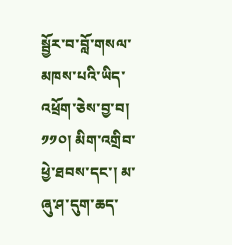སྦྱོར་བ་བློ་གསལ་མཁས་པའི་ཡིད་འཕྲོག་ཅེས་བྱ་བ།
༡༡༠། མིག་འགྲིབ་ཕྱེ་ཐབས་དང་། མ་ཞུ་ཤ་དུག་ཆད་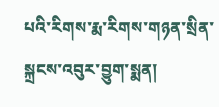པའི་རིགས་རྨ་རིགས་གཉན་སྲིན་སྐྲངས་འབུར་བྱུག་སྨན།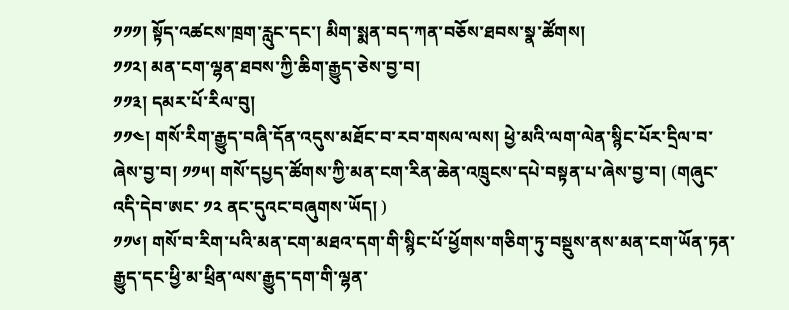༡༡༡། སྟོད་འཚངས་ཁྲག་རླུང་དང་། མིག་སྨན་བད་ཀན་བཅོས་ཐབས་སྣ་ཚོགས།
༡༡༢། མན་ངག་ལྷན་ཐབས་ཀྱི་ཆིག་རྒྱུད་ཅེས་བྱ་བ།
༡༡༣། དམར་པོ་རིལ་བུ།
༡༡༤། གསོ་རིག་རྒྱུད་བཞི་དོན་འདུས་མཐོང་བ་རབ་གསལ་ལས། ཕྱེ་མའི་ལག་ལེན་སྙིང་པོར་དྲིལ་བ་ཞེས་བྱ་བ། ༡༡༥། གསོ་དཔྱད་ཚོགས་ཀྱི་མན་ངག་རིན་ཆེན་འཁྲུངས་དཔེ་བསྟན་པ་ཞེས་བྱ་བ། (གཞུང་འདི་དེབ་ཨང་ ༡༢ ནང་དུའང་བཞུགས་ཡོད། )
༡༡༦། གསོ་བ་རིག་པའི་མན་ངག་མཐའ་དག་གི་སྙིང་པོ་ཕྱོགས་གཅིག་ཏུ་བསྡུས་ནས་མན་ངག་ཡོན་ཏན་རྒྱུད་དང་ཕྱི་མ་ཕྲིན་ལས་རྒྱུད་དག་གི་ལྷན་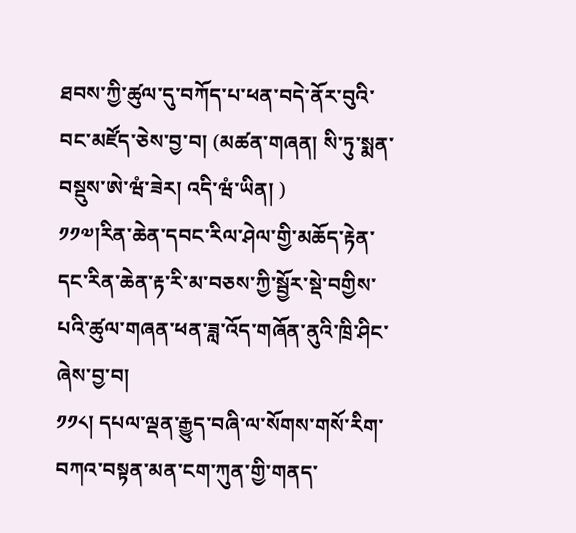ཐབས་ཀྱི་ཚུལ་དུ་བཀོད་པ་ཕན་བདེ་ནོར་བུའི་བང་མཛོད་ཅེས་བྱ་བ། (མཚན་གཞན། སི་ཏུ་སྨན་བསྡུས་ཨེ་ཝཾ་ཟེར། འདི་ཝཾ་ཡིན། )
༡༡༧།རིན་ཆེན་དབང་རིལ་ཤེལ་གྱི་མཆོད་རྟེན་དང་རིན་ཆེན་རྟ་རི་མ་བཅས་ཀྱི་སྦྱོར་སྡེ་བགྱིས་པའི་ཚུལ་གཞན་ཕན་ཟླ་འོད་གཞོན་ནུའི་ཁྲི་ཤིང་ཞེས་བྱ་བ།
༡༡༨། དཔལ་ལྡན་རྒྱུད་བཞི་ལ་སོགས་གསོ་རིག་བཀའ་བསྟན་མན་ངག་ཀུན་གྱི་གནད་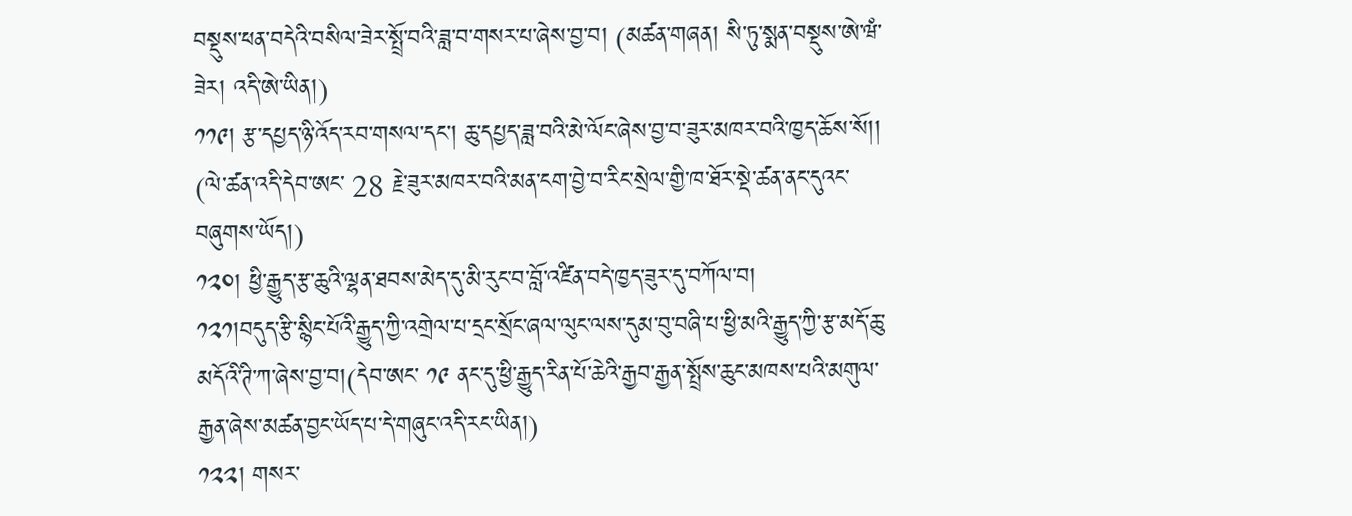བསྡུས་ཕན་བདེའི་བསིལ་ཟེར་སྤྲོ་བའི་ཟླ་བ་གསར་པ་ཞེས་བྱ་བ། (མཚན་གཞན། སི་ཏུ་སྨན་བསྡུས་ཨེ་ཝཾ་ཟེར། འདི་ཨེ་ཡིན།)
༡༡༩། རྩ་དཔྱད་ཉི་འོད་རབ་གསལ་དང་། ཆུ་དཔྱད་ཟླ་བའི་མེ་ལོང་ཞེས་བྱ་བ་ཟུར་མཁར་བའི་ཁྱད་ཆོས་སོ།། (ལེ་ཚན་འདི་དེབ་ཨང་ 28 རྗེ་ཟུར་མཁར་བའི་མན་ངག་བྱེ་བ་རིང་སྲེལ་གྱི་ཁ་ཐོར་སྡེ་ཚན་ནང་དུའང་བཞུགས་ཡོད།)
༡༢༠། ཕྱི་རྒྱུད་རྩ་ཆུའི་ལྷན་ཐབས་མེད་དུ་མི་རུང་བ་བློ་འཛིན་བདེ་ཁྱད་ཟུར་དུ་བཀོལ་བ།
༡༢༡།བདུད་རྩི་སྙིང་པོའི་རྒྱུད་ཀྱི་འགྲེལ་པ་དྲང་སྲོང་ཞལ་ལུང་ལས་དུམ་བུ་བཞི་པ་ཕྱི་མའི་རྒྱུད་ཀྱི་རྩ་མདོ་ཆུ་མདོའི་ཊི་ཀ་ཞེས་བྱ་བ།(དེབ་ཨང་ ༡༩ ནང་དུ་ཕྱི་རྒྱུད་རིན་པོ་ཆེའི་རྒྱབ་རྒྱན་སྤྲོས་ཆུང་མཁས་པའི་མགུལ་རྒྱན་ཞེས་མཚན་བྱང་ཡོད་པ་དེ་གཞུང་འདི་རང་ཡིན།)
༡༢༢། གསར་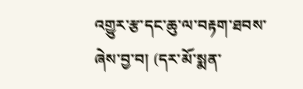འགྱུར་རྩ་དང་ཆུ་ལ་བརྟག་ཐབས་ཞེས་བྱ་བ། (དར་མོ་སྨན་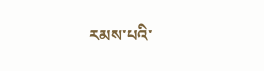རམས་པའི་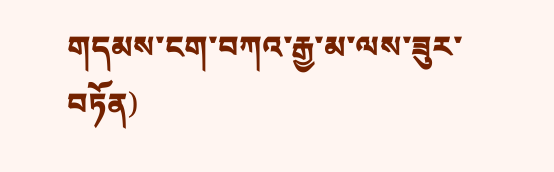གདམས་ངག་བཀའ་རྒྱ་མ་ལས་ཟུར་བཏོན)